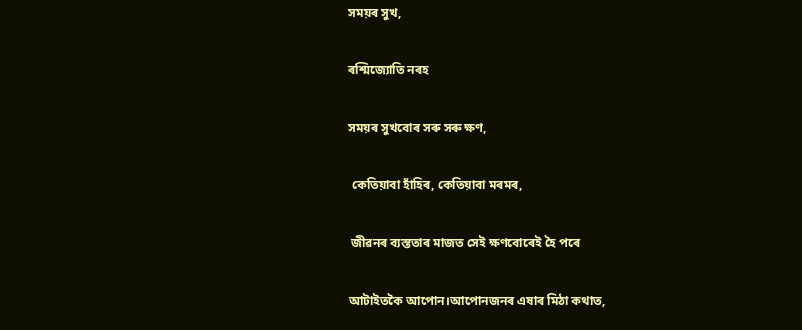সময়ৰ সুখ,

ৰশ্মিজ্যোতি নৰহ

সময়ৰ সুখবোৰ সৰু সৰু ক্ষণ,

 কেতিয়াবা হাঁহিৰ, কেতিয়াবা মৰমৰ,

 জীৱনৰ ব্যস্ততাৰ মাজত সেই ক্ষণবোৰেই হৈ পৰে

আটাইতকৈ আপোন।আপোনজনৰ এষাৰ মিঠা কথাত,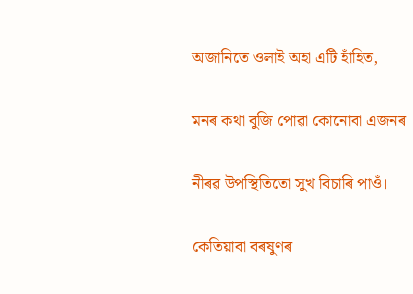অজানিতে ওলাই অহা এটি হাঁহিত,

মনৰ কথা বুজি পোৱা কোনোবা এজনৰ

নীৰৱ উপস্থিতিতো সুখ বিচাৰি পাওঁ।

কেতিয়াবা বৰষুণৰ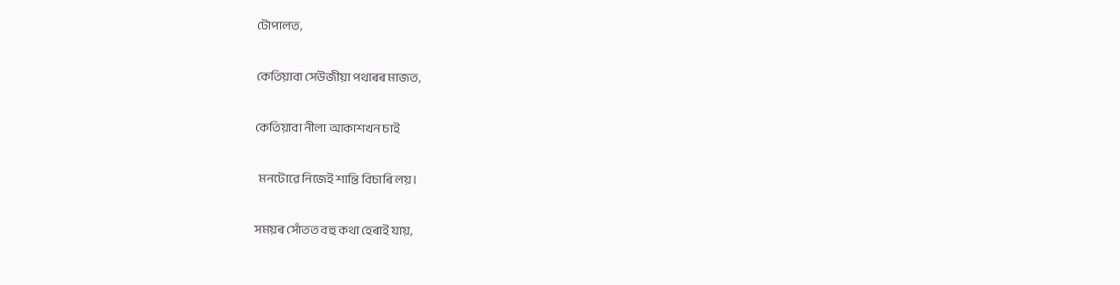টোপালত,

কেতিয়াবা সেউজীয়া পথাৰৰ মাজত,

কেতিয়াবা নীলা আকাশখন চাই

  মনটোৱে নিজেই শান্তি বিচাৰি লয়।

সময়ৰ সোঁতত বহু কথা হেৰাই যায়,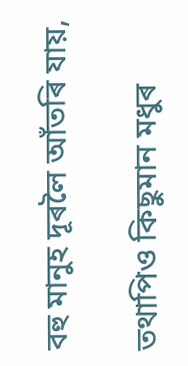বহু মানুহ দূৰলৈ আঁতৰি যায়,

তথাপিও কিছুমান মধুৰ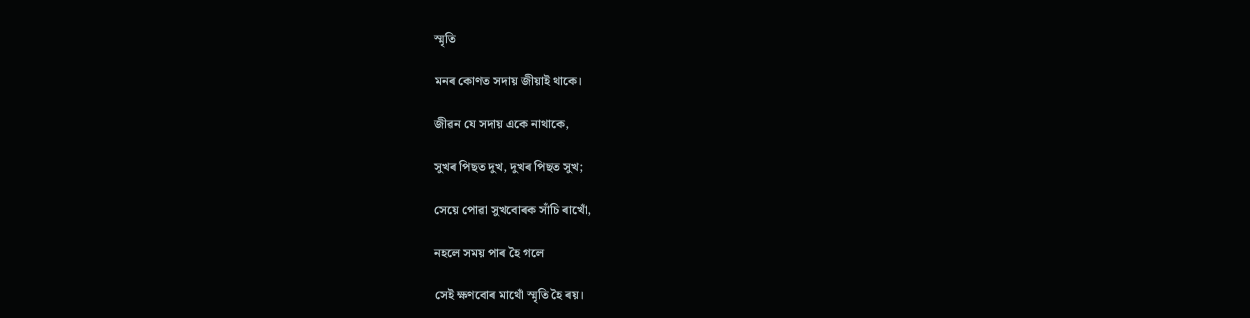স্মৃতি

মনৰ কোণত সদায় জীয়াই থাকে।

জীৱন যে সদায় একে নাথাকে,

সুখৰ পিছত দুখ, দুখৰ পিছত সুখ;

সেয়ে পোৱা সুখবোৰক সাঁচি ৰাখোঁ,

নহলে সময় পাৰ হৈ গলে

সেই ক্ষণবোৰ মাথোঁ স্মৃতি হৈ ৰয়।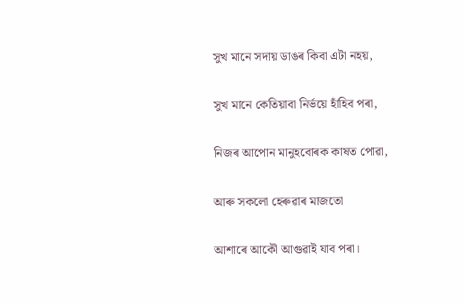সুখ মানে সদায় ডাঙৰ কিবা এটা নহয়,

সুখ মানে কেতিয়াবা নিৰ্ভয়ে হাঁহিব পৰা,

নিজৰ আপোন মানুহবোৰক কাষত পোৱা,

আৰু সকলো হেৰুৱাৰ মাজতো

আশাৰে আকৌ আগুৱাই যাব পৰা।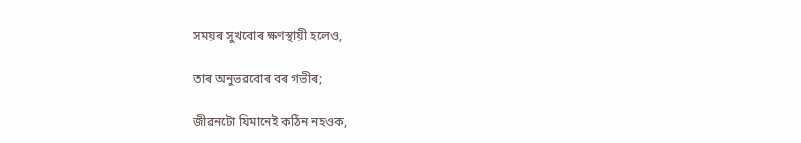সময়ৰ সুখবোৰ ক্ষণস্থায়ী হলেও,

তাৰ অনুভৱবোৰ বৰ গভীৰ;

জীৱনটো যিমানেই কঠিন নহওক,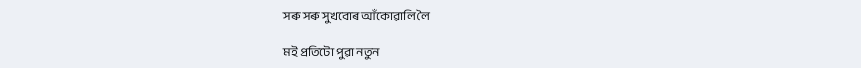সৰু সৰু সুখবোৰ আঁকোৱালি লৈ

মই প্ৰতিটো পুৱা নতুন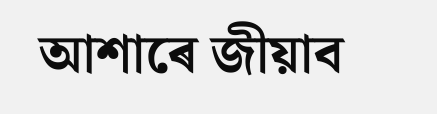আশাৰে জীয়াব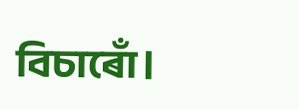বিচাৰোঁ।